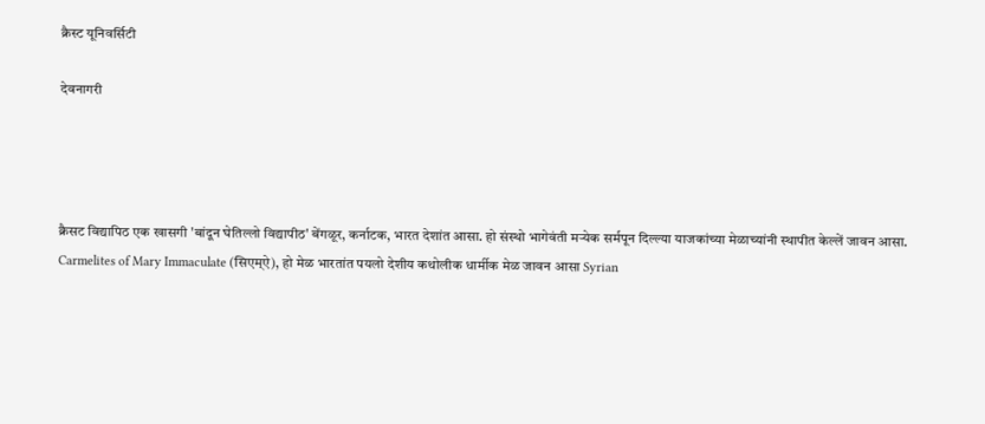क्रैस्ट यूनिवर्सिटी

देवनागरी




क्रैसट विद्यापिठ एक खासगी 'बांदून घेतिल्लो विद्यापीठ' बेंगळूर, कर्नाटक, भारत देशांत आसा. हो संस्थो भागेवंती मऱ्येक सर्मपून दिल्ल्या याजकांच्या मेळाच्यांनी स्थापीत केल्लें जावन आसा. Carmelites of Mary Immaculate (सिएम्ऐ), हो मेळ भारतांत पयलो देशीय कथोलीक धार्मीक मेळ जावन आसा Syrian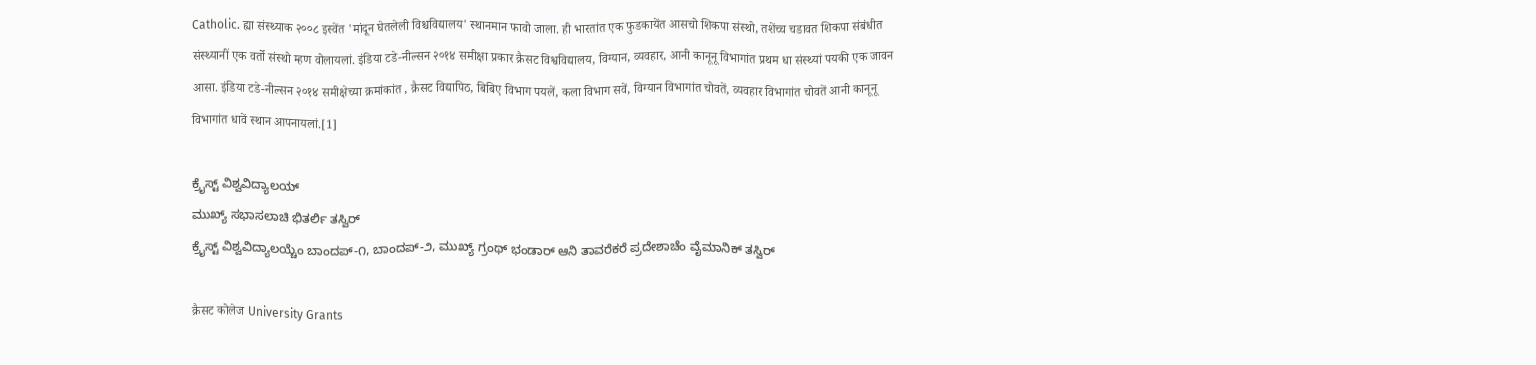Catholic. ह्या संस्थ्याक २००८ इस्वेंत 'मांदून घेतलेली विश्चविद्यालय' स्थान‌मान फावो जाला. ही भारतांत एक फुडकायेंत आसचो शिकपा संस्थो, तशेंच्च चडावत शिकपा संबंधीत संस्थ्यानीं एक वर्तो संस्थो म्हण वोलायलां. इंडिया टडे-नील्सन २०१४ समीक्षा प्रकार क्रैसट विश्वविद्यालय, विग्यान, व्यवहार, आनी कानूनू विभागांत प्रथम धा संस्थ्यां पयकी एक जावन आसा. इंडिया टडे-नील्सन २०१४ समीक्षेच्या क्रमांकांत , क्रैसट विद्यापिठ, बिबिए विभाग पयलें, कला विभाग सवें, विग्यान विभागांत चोवतें, व्यवहार विभागांत चोवतें आनी कानूनू विभागांत धावें स्थान आपनायलां.[1]

ಕ್ರೈಸ್ಟ್ ವಿಶ್ವವಿದ್ಯಾಲಯ್
ಮುಖ್ಯ್ ಸಭಾಸಲಾಚಿ ಭಿತರ್ಲಿ ತಸ್ವಿರ್
ಕ್ರೈಸ್ಟ್ ವಿಶ್ವವಿದ್ಯಾಲಯ್ಚೆಂ ಬಾಂದಪ್-೧, ಬಾಂದಪ್-೨, ಮುಖ್ಯ್ ಗ್ರಂಥ್ ಭಂಡಾರ್ ಆನಿ ತಾವರೆಕರೆ ಪ್ರದೇಶಾಚೆಂ ವೈಮಾನಿಕ್ ತಸ್ವಿರ್

क्रैसट कोलेज University Grants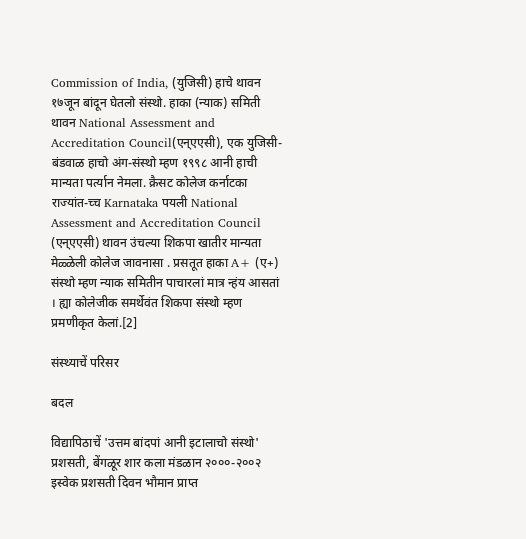Commission of India, (युजिसी) हाचे थावन १७जून बांदून घेतलो संस्थो. हाका (न्याक) समिती थावन National Assessment and Accreditation Council(एन्एएसी), एक युजिसी-बंडवाळ हाचो अंग-संस्थो म्हण १९९८ आनी हाची मान्यता पर्त्यान नेमला. क्रैसट कोलेज कर्नाटका राज्यांत-च्च Karnataka पयली National Assessment and Accreditation Council (एन्एएसी) थावन उंचल्या शिकपा खातीर मान्यता मेळ्ळेली कोलेज जावनासा . प्रसतूत हाका A+ (ए+) संस्थो म्हण न्याक समितीन पाचारलां मात्र न्हंय आसतां । ह्या कोलेजीक समर्थेवंत शिकपा संस्थो म्हण प्रमणीकृत केलां.[2]

संस्थ्याचें परिसर

बदल

विद्यापिठाचें 'उत्तम बांदपां आनी इटालाचो संस्थो' प्रशसती, बेंगळूर शार कला मंडळान २०००-२००२ इस्वेक प्रशसती दिवन भौमान प्राप्त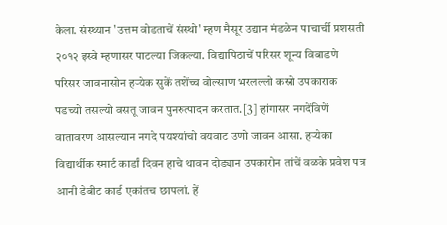केला. संस्थ्यान 'उत्तम वोडताचें संस्थो' म्हण मैसूर उद्यान मंडळेन पाचार्ची प्रशसती २०१२ इस्वे म्हणासर पाटल्या जिकल्या. विद्यापिठाचें परिसर शून्य विबाडणे परिसर जावनासोन हऱ्येक सुकें तशेंच्च वोल्साण भरलल्लो कस्रो उपकाराक पडच्यो तसल्यो वसतू जावन पुनरुत्पादन करतात.[3] हांगासर नगदेंविणें वातावरण आसल्यान नगदे पयश्यांचो वयवाट उणो जावन आसा. हऱ्येका विद्यार्थीक स्मार्ट कार्डां दिवन हाचे थावन दोड्यान उपकारोन तांचें वळके प्रवेश पत्र आनी डेबीट कार्ड एकांतच छापलां. हें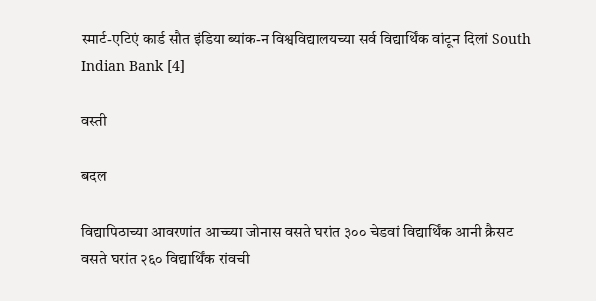स्मार्ट-एटिएं कार्ड सौत इंडिया ब्यांक-न विश्वविद्यालयच्या सर्व विद्यार्थिंक वांटून दिलां South Indian Bank [4]

वस्ती

बदल

विद्यापिठाच्या आवरणांत आच्च्या जोनास वसते घरांत ३०० चेडवां विद्यार्थिंक आनी क्रैसट वसते घरांत २६० विद्यार्थिंक रांवची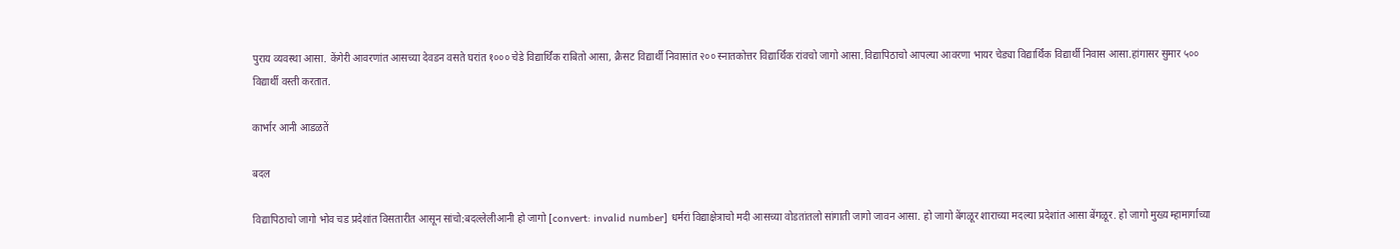पुराय व्यवस्था आसा. केंगेरी आवरणांत आसच्या देवडन वसते घरांत १००० चेडे विद्यार्थिंक राबितो आसा, क्रैसट विद्यार्थी निवासांत २०० स्नातकोत्तर विद्यार्थिंक रांवचो जागो आसा.विद्यापिठाचो आपल्या आवरणा भायर चेड्या विद्यार्थिंक विद्यार्थी निवास आसा.हांगासर सुमार ५०० विद्यार्थी वस्ती करतात.

कार्भार आनी आडळतें

बदल

विद्यापिठाचो जागो भोव चड प्रदेशांत विसतारीत आसून सांचो:बदल्लेलीआनी हो जागो [convert: invalid number] धर्मरां विद्याक्षेत्राचो मदी आसच्या वोडतांतलो सांगाती जागो जावन आसा. हो जागो बेंगळूर शाराच्या मदल्या प्रदेशांत आसा बेंगळूर. हो जागो मुख्य म्हामार्गाच्या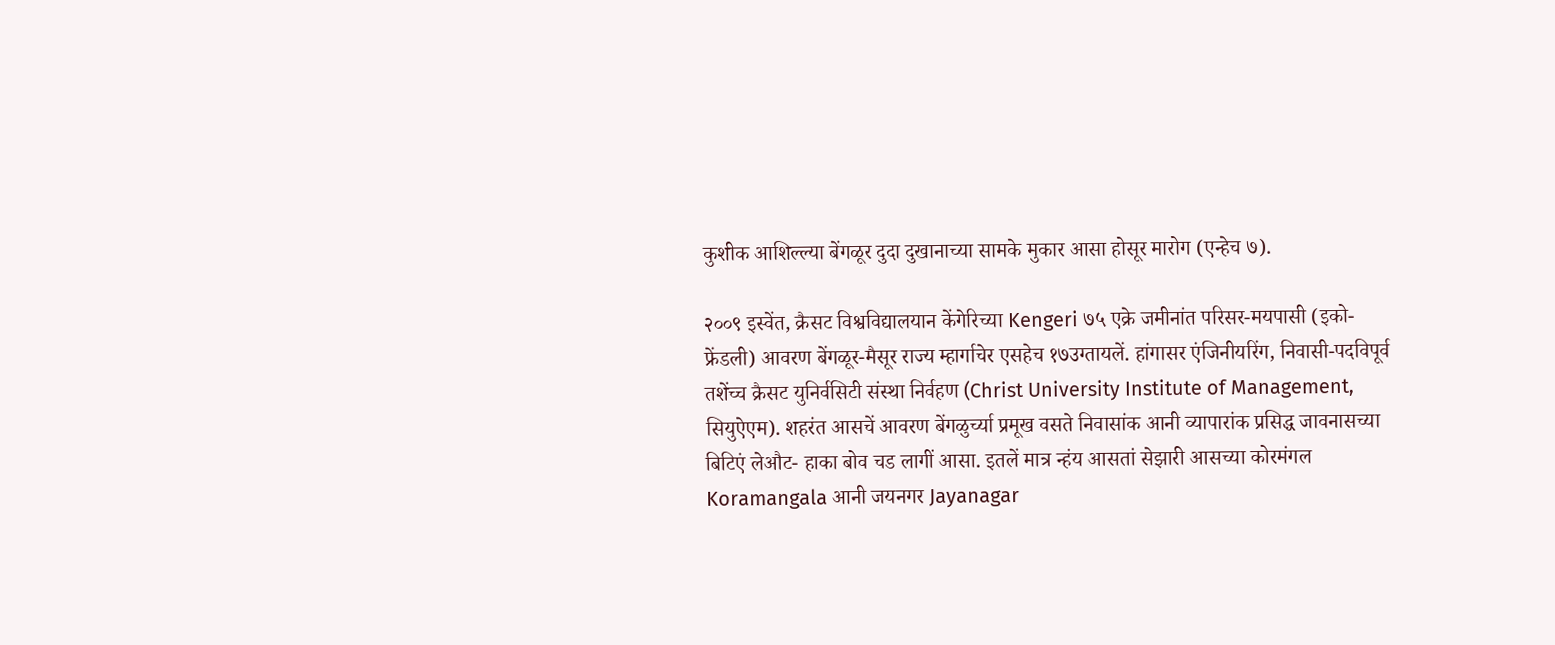कुशीक आशिल्ल्या बेंगळूर दुदा दुखानाच्या सामके मुकार आसा होसूर मारोग (एन्हेच ७).

२००९ इस्वेंत, क्रैसट विश्वविद्यालयान केंगेरिच्या Kengeri ७५ एक्रे जमीनांत परिसर-मयपासी (इको-फ्रेंडली) आवरण बेंगळूर-मैसूर राज्य म्हार्गाचेर एसहेच १७उग्तायलें. हांगासर एंजिनीयरिंग, निवासी-पदविपूर्व तशेंच्च क्रैसट युनिर्वसिटी संस्था निर्वहण (Christ University Institute of Management, सियुऐएम). शहरंत आसचें आवरण बेंगळुर्च्या प्रमूख वसते निवासांक आनी व्यापारांक प्रसिद्ध जावनासच्या बिटिएं लेऔट- हाका बोव चड लागीं आसा. इतलें मात्र न्हंय आसतां सेझारी आसच्या कोरमंगल Koramangala आनी जयनगर Jayanagar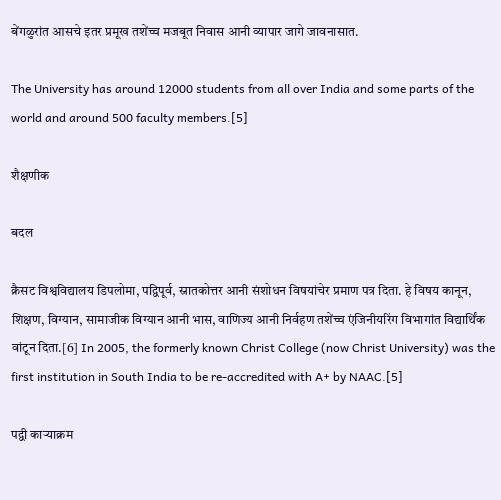बेंगळुरांत आसचे इतर प्रमूख तशेंच्च मजबूत निवास आनी व्यापार जागे जावनासात.

The University has around 12000 students from all over India and some parts of the world and around 500 faculty members.[5]

शैक्षणीक

बदल

क्रैसट विश्वविद्यालय डिपलोमा, पद्विपूर्व, स्नातकोत्तर आनी संशोधन विषयांचेर प्रमाण पत्र दिता. हे विषय कानून, शिक्षण, विग्यान, सामाजीक विग्यान आनी भास, वाणिज्य आनी निर्वहण तशेंच्च एंजिनीयरिंग विभागांत विद्यार्थिंक वांटून दिता.[6] In 2005, the formerly known Christ College (now Christ University) was the first institution in South India to be re-accredited with A+ by NAAC.[5]

पद्वी काऱ्याक्रम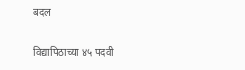बदल

विद्यापिठाच्या ४५ पदवी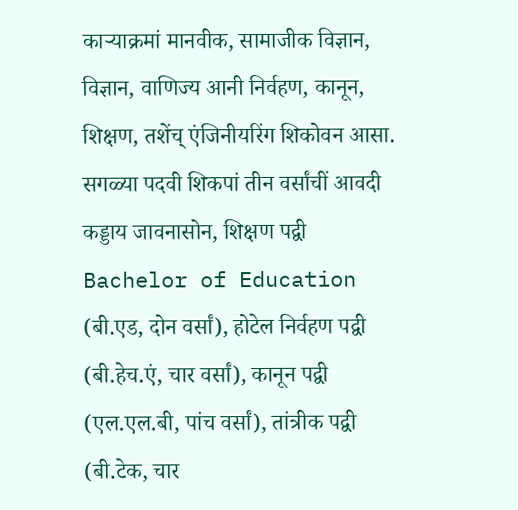काऱ्याक्रमां मानवीक, सामाजीक विज्ञान, विज्ञान, वाणिज्य आनी निर्वहण, कानून, शिक्षण, तशेंच् एंजिनीयरिंग शिकोवन आसा. सगळ्या पदवी शिकपां तीन वर्सांचीं आवदी कड्डाय जावनासोन, शिक्षण पद्वी Bachelor of Education (बी.एड, दोन वर्सां), होटेल निर्वहण पद्वी (बी.हेच.एं, चार वर्सां), कानून पद्वी (एल.एल.बी, पांच वर्सां), तांत्रीक पद्वी (बी.टेक, चार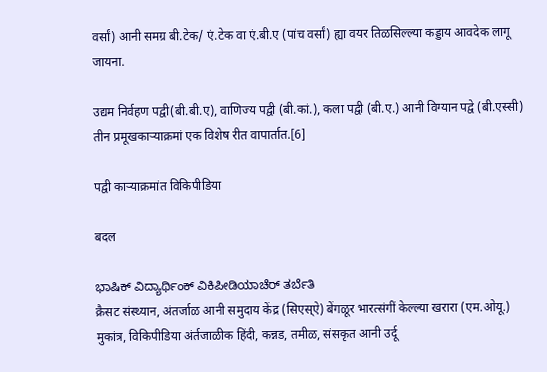वर्सां) आनी समग्र बी.टेक/ एं.टेक वा एं.बी.ए (पांच वर्सां) ह्या वयर तिळसिल्ल्या कड्डाय आवदेक लागू जायना.

उद्यम निर्वहण पद्वी(बी.बी.ए), वाणिज्य पद्वी (बी.कां.), कला पद्वी (बी.ए.) आनी विग्यान पद्वे (बी.एस्सी) तीन प्रमूखकाऱ्याक्रमां एक विशेष रीत वापार्तात.[6]

पद्वी काऱ्याक्रमांत विकिपीडिया

बदल

ಭಾಷಿಕ್ ವಿದ್ಯಾರ್ಥಿಂಕ್ ವಿಕಿಪೀಡಿಯಾಚೆರ್ ತರ್ಬೆತಿ
क्रैसट संस्थ्यान, अंतर्जाळ आनी समुदाय केंद्र (सिएस्ऐ) बेंगळूर भारत्संगीं केल्ल्या खरारा (एम.ओयू.) मुकांत्र, विकिपीडिया अंर्तजाळीक हिंदी, कन्नड, तमीळ, संसकृत आनी उर्दू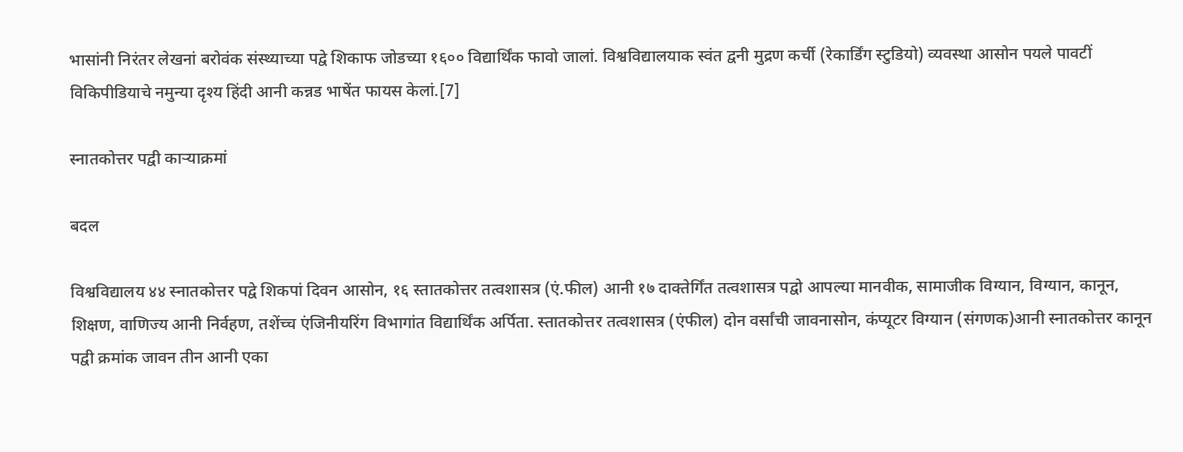भासांनी निरंतर लेखनां बरोवंक संस्थ्याच्या पद्वे शिकाफ जोडच्या १६०० विद्यार्थिंक फावो जालां. विश्वविद्यालयाक स्वंत द्वनी मुद्रण कर्ची (रेकार्डिंग स्टुडियो) व्यवस्था आसोन पयले पावटीं विकिपीडियाचे नमुन्या दृश्य हिंदी आनी कन्नड भाषेंत फायस केलां.[7]

स्नातकोत्तर पद्वी काऱ्याक्रमां

बदल

विश्वविद्यालय ४४ स्नातकोत्तर पद्वे शिकपां दिवन आसोन, १६ स्तातकोत्तर तत्वशासत्र (एं.फील) आनी १७ दाक्तेर्गिंत तत्वशासत्र पद्वो आपल्या मानवीक, सामाजीक विग्यान, विग्यान, कानून, शिक्षण, वाणिज्य आनी निर्वहण, तशेंच्च एंजिनीयरिंग विभागांत विद्यार्थिंक अर्पिता. स्तातकोत्तर तत्वशासत्र (एंफील) दोन वर्सांची जावनासोन, कंप्यूटर विग्यान (संगणक)आनी स्नातकोत्तर कानून पद्वी क्रमांक जावन तीन आनी एका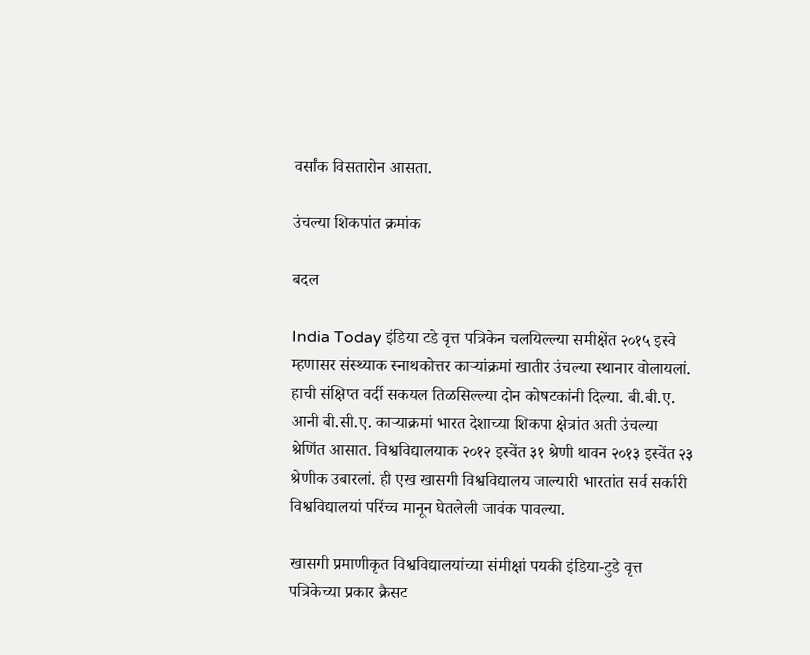वर्सांक विसतारोन आसता.

उंचल्या शिकपांत क्रमांक

बदल

India Today इंडिया टडे वृत्त पत्रिकेन चलयिल्ल्या समीक्षेंत २०१५ इस्वे म्हणासर संस्थ्याक स्नाथकोत्तर काऱ्यांक्रमां खातीर उंचल्या स्थानार वोलायलां. हाची संक्षिप्त वर्दी सकयल तिळसिल्ल्या दोन कोषटकांनी दिल्या. बी.बी.ए. आनी बी.सी.ए. काऱ्याक्रमां भारत देशाच्या शिकपा क्षेत्रांत अती उंचल्या श्रेणिंत आसात. विश्वविद्यालयाक २०१२ इस्वेंत ३१ श्रेणी थावन २०१३ इस्वेंत २३ श्रेणीक उबारलां. ही एख खासगी विश्वविद्यालय जाल्यारी भारतांत सर्व सर्कारी विश्वविद्यालयां परिंच्च मानून घेतलेली जावंक पावल्या.

खासगी प्रमाणीकृत विश्वविद्यालयांच्या संमीक्षां पयकी इंडिया-टुडे वृत्त पत्रिकेच्या प्रकार क्रैसट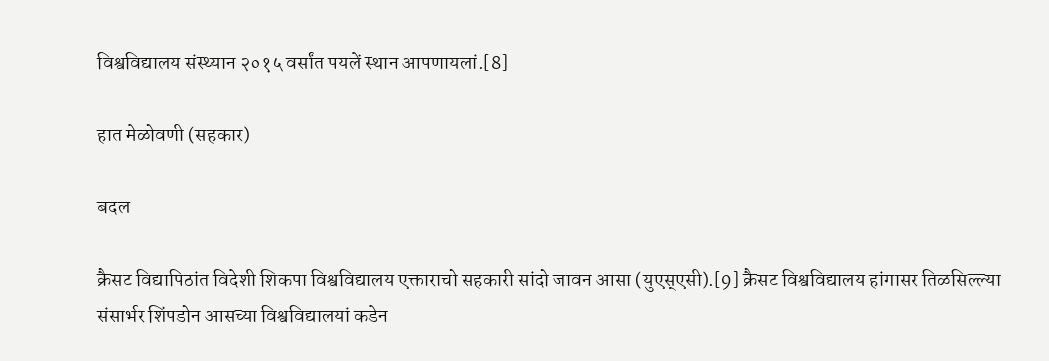विश्वविद्यालय संस्थ्यान २०१५ वर्सांत पयलें स्थान आपणायलां.[8]

हात मेळोवणी (सहकार)

बदल

क्रैसट विद्यापिठांत विदेशी शिकपा विश्वविद्यालय एक्ताराचो सहकारी सांदो जावन आसा (युएस्एसी).[9] क्रैसट विश्वविद्यालय हांगासर तिळसिल्ल्या संसार्भर शिंपडोन आसच्या विश्वविद्यालयां कडेन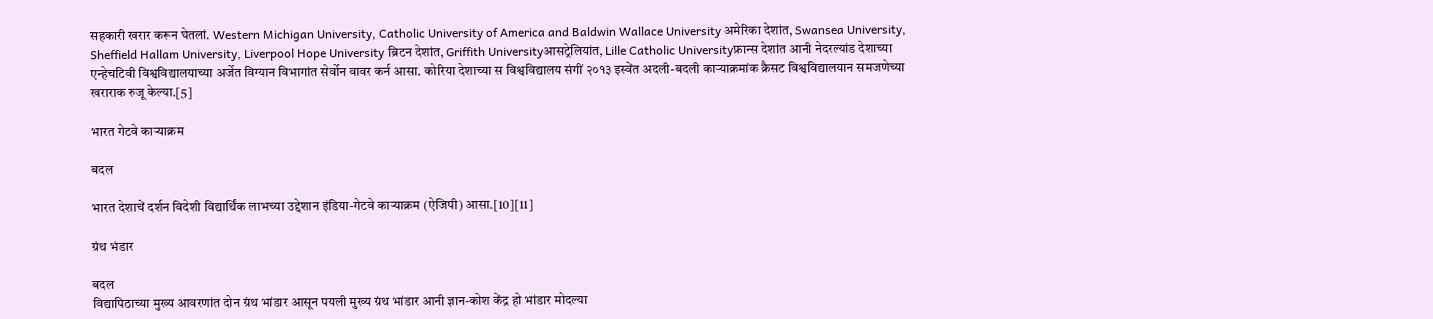सहकारी खरार करून घेतलां. Western Michigan University, Catholic University of America and Baldwin Wallace University अमेरिका देशांत, Swansea University, Sheffield Hallam University, Liverpool Hope University ब्रिटन देशांत, Griffith Universityआसट्रेलियांत, Lille Catholic Universityफ्रान्स देशांत आनी नेदरल्यांड देशाच्या एन्हेचटिवी विश्वविद्यालयाच्या अर्जेत विग्यान विभागांत सेर्वोन वावर कर्न आसा. कोरिया देशाच्या स विश्वविद्यालय संगीं २०१३ इस्वेंत अदली-बदली काऱ्याक्रमांक क्रैसट विश्वविद्यालयान समजणेच्या खराराक रुजू केल्या.[5]

भारत गेटवे काऱ्याक्रम

बदल

भारत देशाचें दर्शन विदेशी विद्यार्थिंक लाभच्या उद्देशान इंडिया-गेटवे काऱ्याक्रम (ऐजिपी) आसा.[10][11]

ग्रंथ भंडार

बदल
विद्यापिठाच्या मुख्य आवरणांत दोन ग्रंथ भांडार आसून पयली मुख्य ग्रंथ भांडार आनी ज्ञान-कोश केंद्र हो भांडार मोदल्या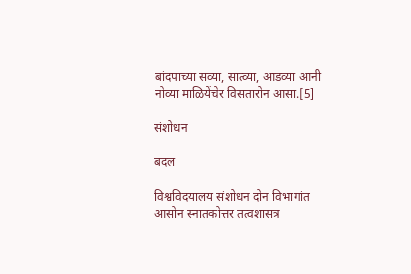बांदपाच्या सव्या, सात्व्या, आडव्या आनी नोव्या माळियेंचेर विसतारोन आसा.[5]

संशोधन

बदल

विश्वविदयालय संशोधन दोन विभागांत आसोन स्नातकोत्तर तत्वशासत्र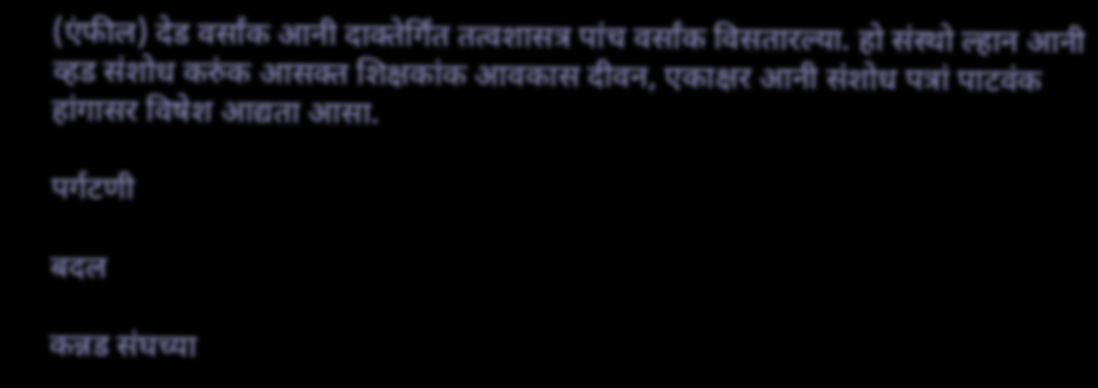(एंफील) देड वर्सांक आनी दाक्तेर्गिंत तत्वशासत्र पांच वर्सांक विसतारल्या. हो संस्थो ल्हान आनी व्हड संशोध करुंक आसक्त शिक्षकांक आवकास दीवन, एकाक्षर आनी संशोध पत्रां पाटवंक हांगासर विषेश आद्यता आसा.

पर्गटणी

बदल

कन्नड संघच्या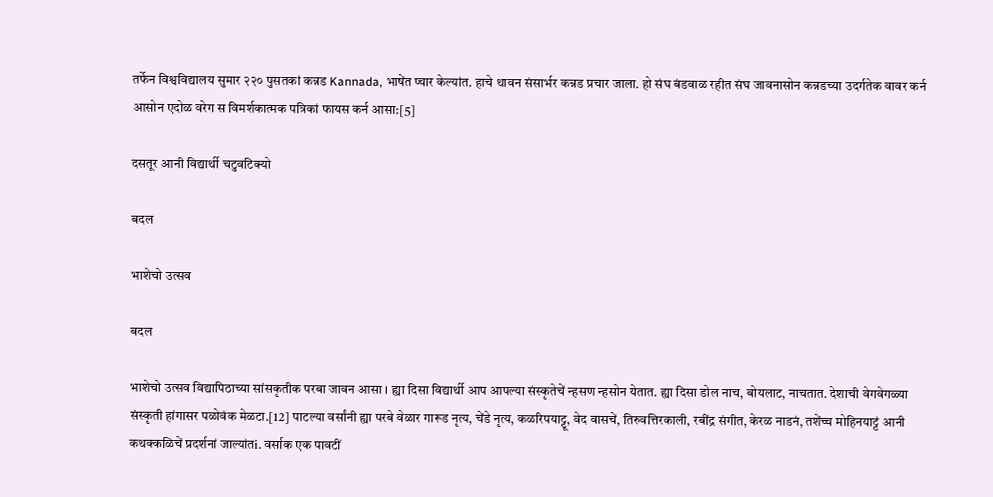तर्फेन विश्वविद्यालय सुमार २२० पुसतकां कन्नड Kannada, भाषेंत प्चार केल्यांत. हाचे थावन संसार्भर कन्नड प्रचार जाला. हो संघ बंडवाळ रहीत संघ जावनासोन कन्नडच्या उदर्गतेक वावर कर्न आसोन एदोळ वरेग स विमर्शकात्मक पत्रिकां फायस कर्न आसा:[5]

दसतूर आनी विद्यार्थी चटुवटिक्यो

बदल

भाशेचो उत्सव

बदल

भाशेचो उत्सव विद्यापिठाच्या सांसकृतीक परबा जावन आसा । ह्या दिसा विद्यार्थी आप आपल्या संस्कृतेचें न्हसण न्हसोन येतात. ह्या दिसा डोल नाच, बोयलाट, नाचतात. देशाची वेगवेगळ्या संस्कृती हांगासर पळोवंक मेळटा.[12] पाटल्या वर्सांनी ह्या परबे वेळार गारूड नृत्य, चेंडे नृत्य, कळरिपयाट्टू, वेद वासचें, तिरुवत्तिरकाली, रबींद्र संगीत, केरळ नाडनं, तशेंच्च मोहिनयाट्टं आनी कथक्कळिचें प्रदर्शनां जाल्यांतi. वर्साक एक पावटीं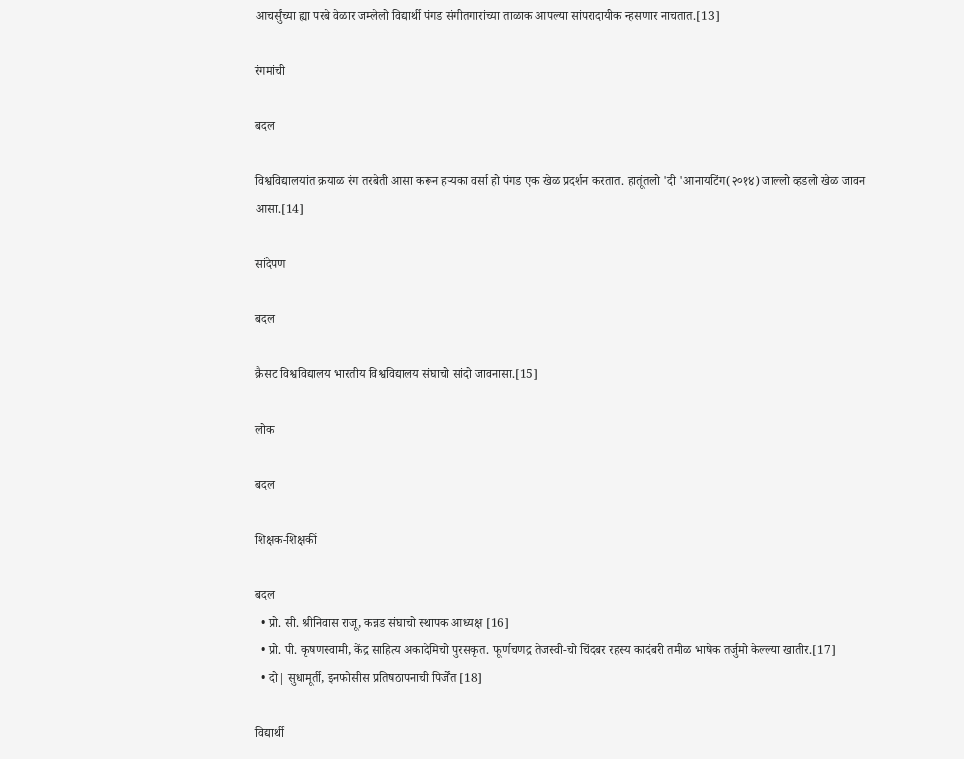आचर्सुंच्या ह्या परबे वेळार जम्लेलो विद्यार्थी पंगड संगीतगारांच्या ताळाक आपल्या सांपरादायीक न्हसणार नाचतात.[13]

रंग‌मांची

बदल

विश्वविद्यालयांत क्रयाळ रंग तरबेती आसा करून हऱ्यका वर्सा हो पंगड एक खेळ प्रदर्शन करतात. हातूंतलो 'दी 'आनायटिंग(२०१४) जाल्लो व्हडलो खेळ जावन आसा.[14]

सांदेपण

बदल

क्रैसट विश्वविद्यालय भारतीय विश्वविद्यालय संघाचो सांदो जावनासा.[15]

लोक

बदल

शिक्षक-शिक्षकीं

बदल
  • प्रो. सी. श्रीनिवास राजू, कन्नड संघाचो स्थापक आध्यक्ष [16]
  • प्रो. पी. कृषणस्वामी, केंद्र साहित्य अकादेमिचो पुरसकृत. फूर्णचणद्र तेजस्वी-चो चिंदबर रहस्य कादंबरी तमीळ भाषेक तर्जुमो केल्ल्या खातीर.[17]
  • दो| सुधामूर्ती, इनफोसीस प्रतिषठापनाची पिर्जेंत [18]

विद्यार्थी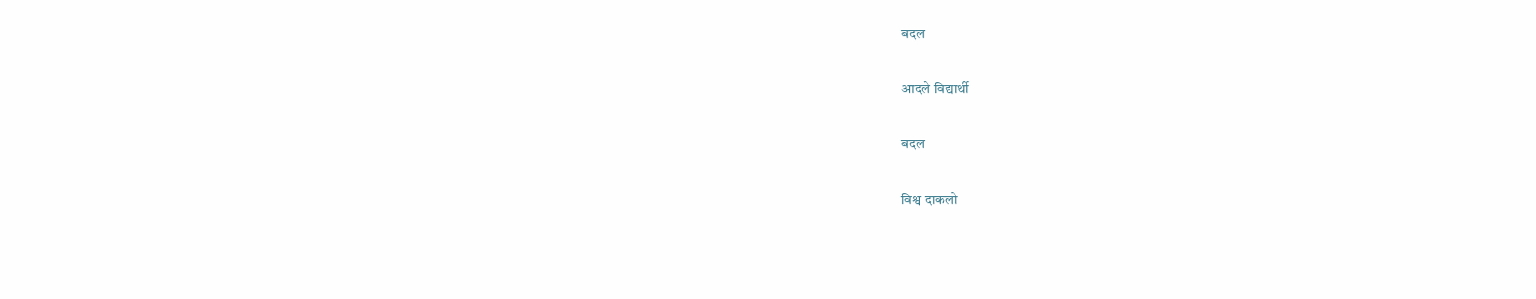बदल

आदले विद्यार्थी

बदल

विश्व दाकलो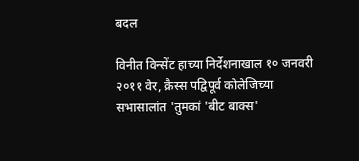बदल

विनीत विन्सेंट हाच्या निर्देशनाखाल १० जनवरी २०११ वेर, क्रैस्स पद्विपूर्व कोलेजिच्या सभासालांत 'तुमकां 'बीट बाक्स'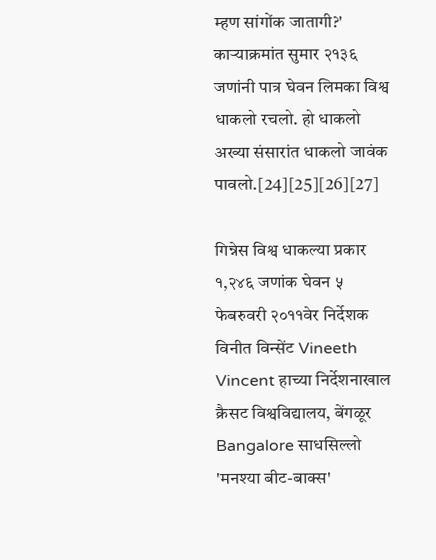म्हण सांगोंक जातागी?' काऱ्याक्रमांत सुमार २१३६ जणांनी पात्र घेवन लिमका विश्व धाकलो रचलो. हो धाकलो अख्या संसारांत धाकलो जावंक पावलो.[24][25][26][27]

गिन्नेस विश्व धाकल्या प्रकार १,२४६ जणांक घेवन ५ फेबरुवरी २०११वेर निर्देशक विनीत विन्सेंट Vineeth Vincent हाच्या निर्देशनाखाल क्रैसट विश्वविद्यालय, बेंगळूर Bangalore साधसिल्लो 'मनश्या बीट-बाक्स'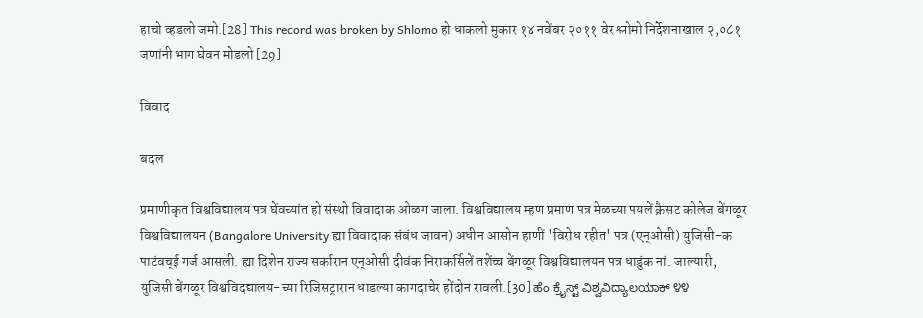हाचो व्हडलो जमो.[28] This record was broken by Shlomo हो धाकलो मुकार १४ नवेंबर २०११ वेर श्लोमो निर्देशनाखाल २,०८१ जणांनी भाग घेवन मोडलो [29]

विवाद

बदल

प्रमाणीकृत विश्वविद्यालय पत्र घेंवच्यांत हो संस्थो विवादाक ओळग जाला. विश्वविद्यालय म्हण प्रमाण पत्र मेळच्या पयलें क्रैसट कोलेज बेंगळूर विश्वविद्यालयन (Bangalore University ह्या विवादाक संबंध जावन) अधीन आसोन हाणीं 'विरोध रहीत' पत्र (एन्ओसी) युजिसी-क पाटंवच्ई गर्ज आसली. ह्या दिशेन राज्य सर्कारान एन्ओसी दीवंक निराकर्सिलें तशेंच्च बेंगळूर विश्वविद्यालयन पत्र धाडुंक नां. जाल्यारी, युजिसी बेंगळूर विश्वविदद्यालय-च्या रिजिसट्रारान धाडल्या कागदाचेर होंदोन रावली.[30] ಹೆಂ ಕ್ರೈಸ್ಟ್ ವಿಶ್ವವಿದ್ಯಾಲಯಾಕ್ ೪೪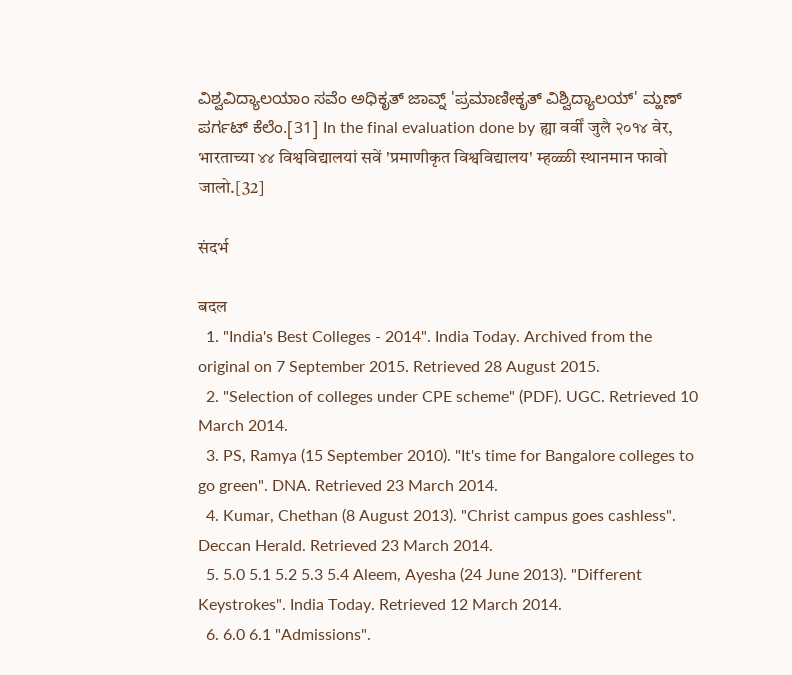ವಿಶ್ವವಿದ್ಯಾಲಯಾಂ ಸವೆಂ ಅಧಿಕೃತ್ ಜಾವ್ನ್ 'ಪ್ರಮಾಣೀಕೃತ್ ವಿಶ್ವಿದ್ಯಾಲಯ್' ಮ್ಹಣ್ ಪರ್ಗಟ್ ಕೆಲೆಂ.[31] In the final evaluation done by ह्या वर्वीं जुलै २०१४ वेर, भारताच्या ४४ विश्वविद्यालयां सवें 'प्रमाणीकृत विश्वविद्यालय' म्हळ्ळी स्थान‌मान फावो जालो.[32]

संदर्भ

बदल
  1. "India's Best Colleges - 2014". India Today. Archived from the original on 7 September 2015. Retrieved 28 August 2015.
  2. "Selection of colleges under CPE scheme" (PDF). UGC. Retrieved 10 March 2014.
  3. PS, Ramya (15 September 2010). "It's time for Bangalore colleges to go green". DNA. Retrieved 23 March 2014.
  4. Kumar, Chethan (8 August 2013). "Christ campus goes cashless". Deccan Herald. Retrieved 23 March 2014.
  5. 5.0 5.1 5.2 5.3 5.4 Aleem, Ayesha (24 June 2013). "Different Keystrokes". India Today. Retrieved 12 March 2014.
  6. 6.0 6.1 "Admissions".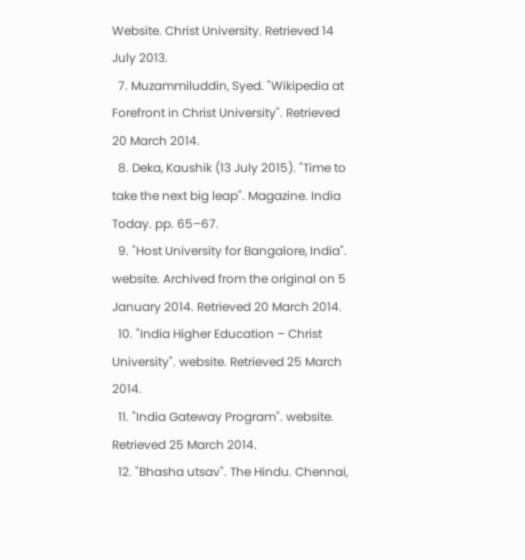Website. Christ University. Retrieved 14 July 2013.
  7. Muzammiluddin, Syed. "Wikipedia at Forefront in Christ University". Retrieved 20 March 2014.
  8. Deka, Kaushik (13 July 2015). "Time to take the next big leap". Magazine. India Today. pp. 65–67.
  9. "Host University for Bangalore, India". website. Archived from the original on 5 January 2014. Retrieved 20 March 2014.
  10. "India Higher Education – Christ University". website. Retrieved 25 March 2014.
  11. "India Gateway Program". website. Retrieved 25 March 2014.
  12. "Bhasha utsav". The Hindu. Chennai,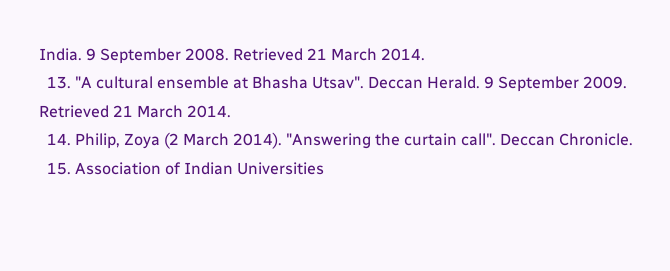India. 9 September 2008. Retrieved 21 March 2014.
  13. "A cultural ensemble at Bhasha Utsav". Deccan Herald. 9 September 2009. Retrieved 21 March 2014.
  14. Philip, Zoya (2 March 2014). "Answering the curtain call". Deccan Chronicle.
  15. Association of Indian Universities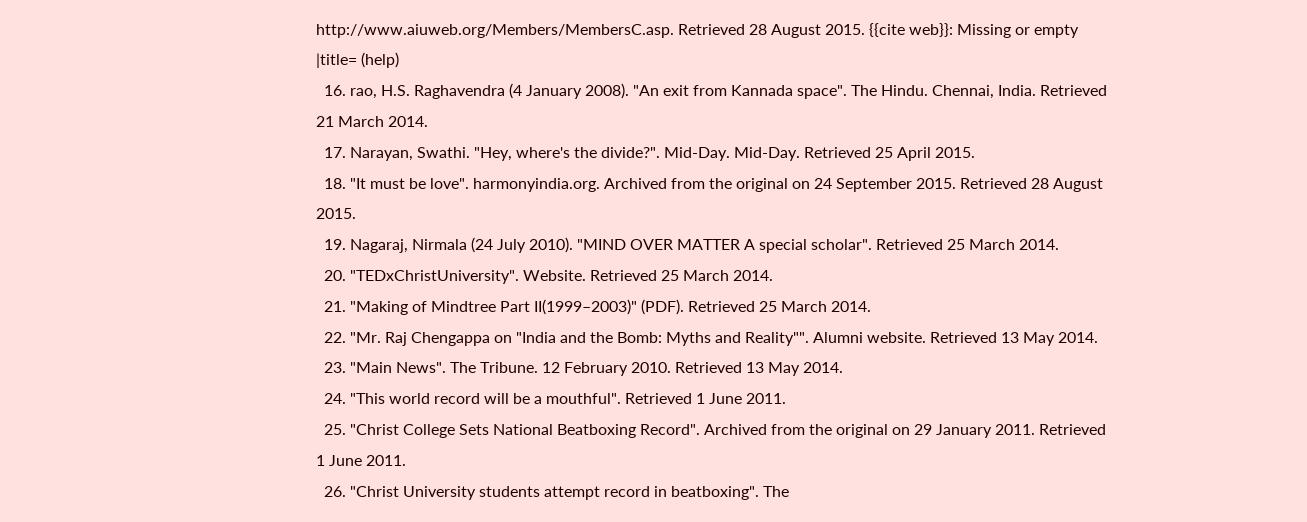http://www.aiuweb.org/Members/MembersC.asp. Retrieved 28 August 2015. {{cite web}}: Missing or empty |title= (help)
  16. rao, H.S. Raghavendra (4 January 2008). "An exit from Kannada space". The Hindu. Chennai, India. Retrieved 21 March 2014.
  17. Narayan, Swathi. "Hey, where's the divide?". Mid-Day. Mid-Day. Retrieved 25 April 2015.
  18. "It must be love". harmonyindia.org. Archived from the original on 24 September 2015. Retrieved 28 August 2015.
  19. Nagaraj, Nirmala (24 July 2010). "MIND OVER MATTER A special scholar". Retrieved 25 March 2014.
  20. "TEDxChristUniversity". Website. Retrieved 25 March 2014.
  21. "Making of Mindtree Part II(1999–2003)" (PDF). Retrieved 25 March 2014.
  22. "Mr. Raj Chengappa on "India and the Bomb: Myths and Reality"". Alumni website. Retrieved 13 May 2014.
  23. "Main News". The Tribune. 12 February 2010. Retrieved 13 May 2014.
  24. "This world record will be a mouthful". Retrieved 1 June 2011.
  25. "Christ College Sets National Beatboxing Record". Archived from the original on 29 January 2011. Retrieved 1 June 2011.
  26. "Christ University students attempt record in beatboxing". The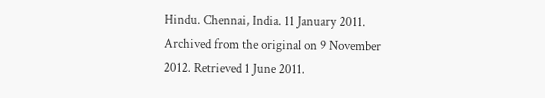Hindu. Chennai, India. 11 January 2011. Archived from the original on 9 November 2012. Retrieved 1 June 2011.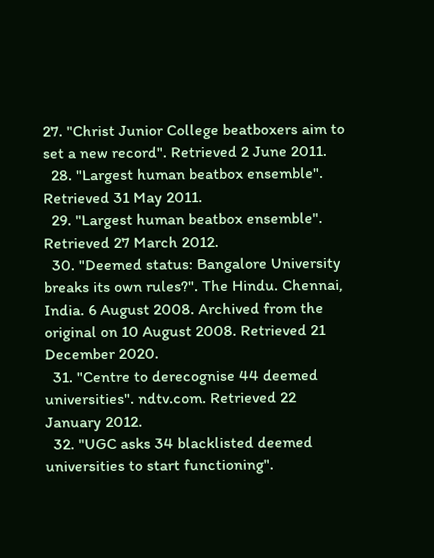27. "Christ Junior College beatboxers aim to set a new record". Retrieved 2 June 2011.
  28. "Largest human beatbox ensemble". Retrieved 31 May 2011.
  29. "Largest human beatbox ensemble". Retrieved 27 March 2012.
  30. "Deemed status: Bangalore University breaks its own rules?". The Hindu. Chennai, India. 6 August 2008. Archived from the original on 10 August 2008. Retrieved 21 December 2020.
  31. "Centre to derecognise 44 deemed universities". ndtv.com. Retrieved 22 January 2012.
  32. "UGC asks 34 blacklisted deemed universities to start functioning".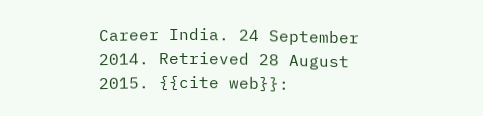Career India. 24 September 2014. Retrieved 28 August 2015. {{cite web}}: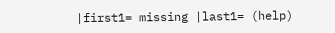|first1= missing |last1= (help)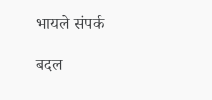भायले संपर्क

बदल